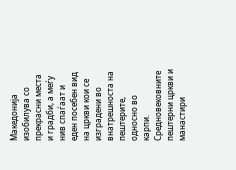Македонија изобилува со прекрасни места и градби, а меѓу нив спаѓаат и еден посебен вид на цркви кои се изградени во внатрешноста на пештерите, односно во карпи. Средновековните пештерни цркви и манастири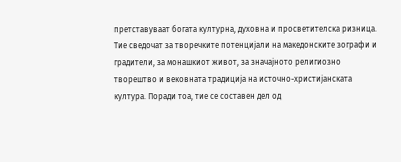претставуваат богата културна, духовна и просветителска ризница. Тие сведочат за творечките потенцијали на македонските зографи и градители, за монашкиот живот, за значајното религиозно творештво и вековната традиција на источно-христијанската култура. Поради тоа, тие се составен дел од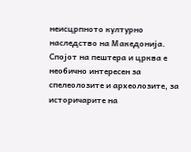неисцрпното културно наследство на Македонија.
Спојот на пештера и црква е необично интересен за спелеолозите и археолозите, за историчарите на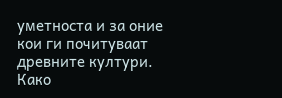уметноста и за оние кои ги почитуваат древните култури. Како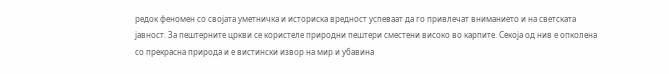редок феномен со својата уметничка и историска вредност успеваат да го привлечат вниманието и на светската јавност. За пештерните цркви се користеле природни пештери сместени високо во карпите. Секоја од нив е опколена со прекрасна природа и е вистински извор на мир и убавина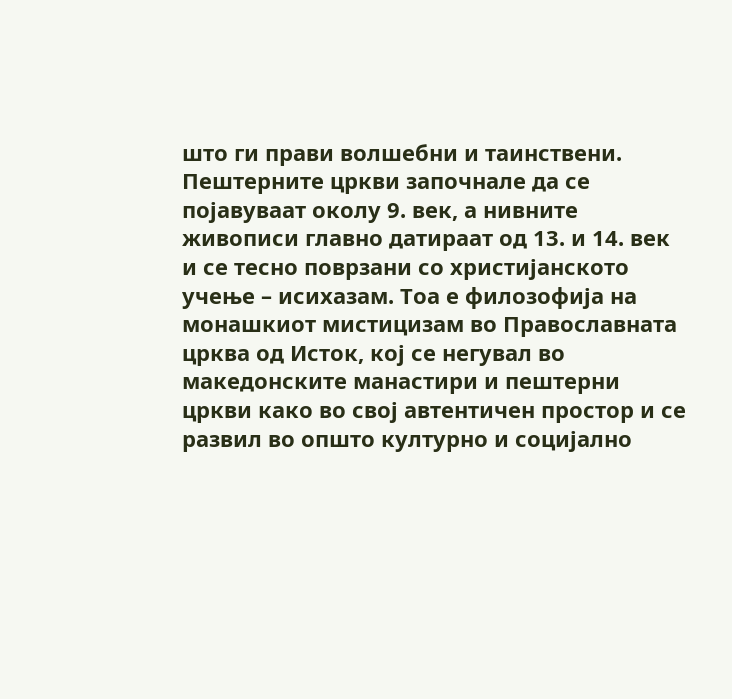што ги прави волшебни и таинствени.
Пештерните цркви започнале да се појавуваат околу 9. век, а нивните живописи главно датираат од 13. и 14. век и се тесно поврзани со христијанското учење – исихазам. Тоа е филозофија на монашкиот мистицизам во Православната црква од Исток, кој се негувал во македонските манастири и пештерни цркви како во свој автентичен простор и се развил во општо културно и социјално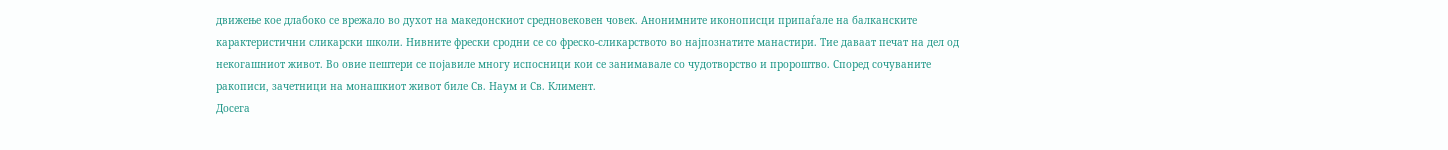движење кое длабоко се врежало во духот на македонскиот средновековен човек. Анонимните иконописци припаѓале на балканските карактеристични сликарски школи. Нивните фрески сродни се со фреско-сликарството во најпознатите манастири. Тие даваат печат на дел од некогашниот живот. Во овие пештери се појавиле многу испосници кои се занимавале со чудотворство и пророштво. Според сочуваните ракописи, зачетници на монашкиот живот биле Св. Наум и Св. Климент.
Досега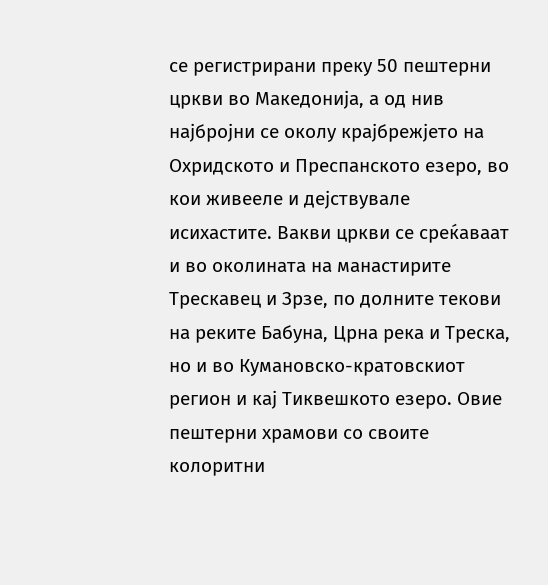се регистрирани преку 50 пештерни цркви во Македонија, а од нив најбројни се околу крајбрежјето на Охридското и Преспанското езеро, во кои живееле и дејствувале исихастите. Вакви цркви се среќаваат и во околината на манастирите Трескавец и Зрзе, по долните текови на реките Бабуна, Црна река и Треска, но и во Кумановско-кратовскиот регион и кај Тиквешкото езеро. Овие пештерни храмови со своите колоритни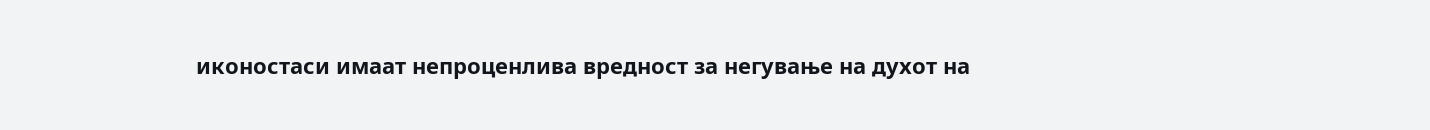иконостаси имаат непроценлива вредност за негување на духот на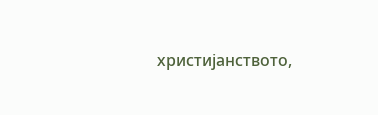христијанството,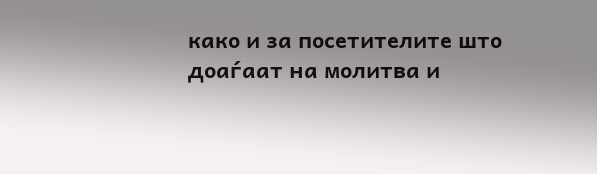како и за посетителите што доаѓаат на молитва и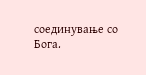соединување со Бога.